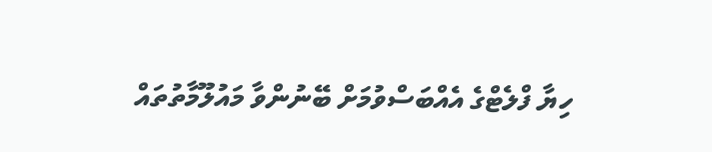ހިޔާ ފްލެޓްގެ އެއްބަސްވުމަށް ބޭނުންވާ މައުލޫމާތުތައް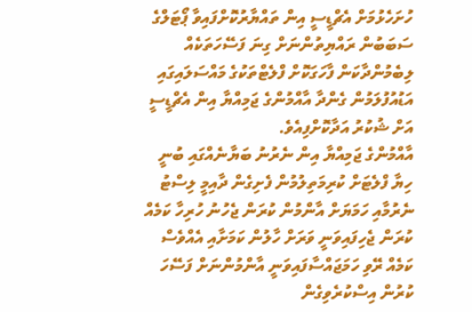ހުށަހެޅުމަށް އެޗްޑީސީ އިން ތައްޔާރުކޮށްފައިވާ ޕޯޓަލްގެ ސަބަބުން ރައްޔިތުންނަށް ގިނަ ފަސޭހަތަކެއް ލިބެމުންދާކަން ފާހަގަކޮށް ފްލެޓްތަކުގެ މައްސަލައިގައި އަޑުއުފުލަމުން ގެންދާ އާއްމުންގެ ޖަމިއްޔާ އިން އެޗްޑީސީ އަށް ޝުކުރު އަދާކޮށްފިއެވެ.
އާއްމުންގެ ޖަމިއްޔާ އިން ނެރުނު ބަޔާނެއްގައި ބުނީ ހިޔާ ފްލެޓަށް ކުރިމަތިލުމުން ފެށިގެން ދާއިމީ ލިސްޓު ނެރުމާއި ހަމަޔަށް އާންމުން ކުރަން ޖެހުނު ހުރިހާ ކަމެއް ކުރަން ޖެހިފައިވަނީ ވަރަށް ހާލުން ކަމަށާއި އެއްވެސް ކަމެއް ރޭވި ހަމަޖައްސާފައިވަނީ އާންމުންނަށް ފަސޭހަ ކުރުން އިސްކުރެވިގެން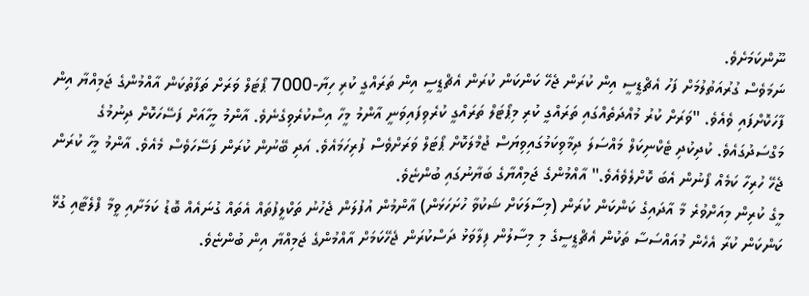ނޫންކަމަށެވެ.
ނަމަވެސް ގުރުއަތުލުމަށް ފަހު އެޗްޑީސީ އިން ކުރަން ޖެހޭ ކަންކަން ކުރަން އެޗްޑީސީ އިން ތަރައްގީ ކުރި ހިޔާ-7000 ޕޯޓަލް ވަރަށް ތަފާތުކަން އާއްމުންގެ ޖަމިއްޔާ އިން ފާހަކޮށްފައި ވެއެވެ. "ވަރަށް ކުރު މުއްދަތެއްގައި ތަރައްގީ ކުރި މިޕޯޓަލް ތަރައްގީ ކުރެވިފައިވަނީ އާންމު މީހާ އިސްކުރެވިގެނެވެ. އާންމު މީހާއަށް ފަސޭހަކޮށް ދިނުމުގެ މަގްސަދުގައެވެ. ކުދިކުދި ޓެކްނިކަލް މައްސަލަ ދިމާވިކަމުގައިވިޔަސް ޖުމްލަކޮށް ޕޯޓަލް ވަރަށްވެސް ފުރިހަމައެވެ. އަދި ބޭނުން ކުރަން ފަސޭހަވެސް މެއެވެ. އާންމު މީހާ ކުރަން ޖެހޭ ހުރިހާ ކަމެއް ފޯނުން އެބަ ކޮށްލެވެއެވެ." އާއްމުންގެ ޖަމިއްޔާގެ ބަޔާނުގައި ބުންޏެވެ.
މީގެ ކުރިން މިއަށްވުރެ މާ އާދައިގެ ކަންކަން ކުރަން (މިސާލަކަށް ޝަކުވާ ހުށަހަޅަން) އާންމުން އުފުލަން ޖެހުނު ތަކްލީފުތައް އެތައް ގުނައެއް ބޮޑު ކަމަށާއި ވީމާ ފްލެޓާއި ގުޅޭ ކަންކަން ކުރާ އެހެން މުއައްސަސާ ތަކުން އެޗްޑީސީގެ މި މިސާލުން ފިލާވަޅު ދަސްކުރަން ޖެހޭކަމަށް އާއްމުންގެ ޖަމިއްޔާ އިން ބުންޏެވެ.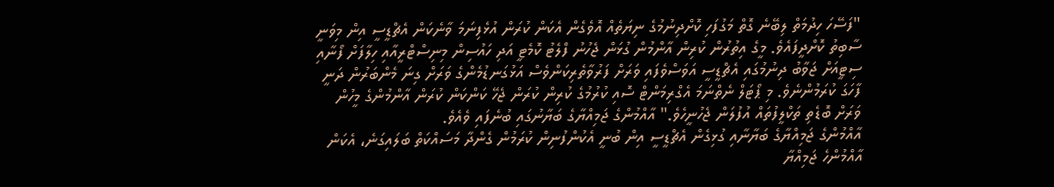"ފަސޭހަ ހިދުމަތް ލިބޭނެ ގޮތް މަގުފަހި ކޮށްދިނުމުގެ ނިޔަތެއް އޮވެގެން އެކަން ކުރަން އުޅެފިނަމަ ވާނެކަން އެޗްޑީސީ އިން މިވަނީ ސާބިތު ކޮށްދީފައެވެ. މީގެ އިތުރުން ކުރިން އާންމުން ގުޅަން ޖެހުނު ފްލެޓު ކޮމެޓީ އަދި ހައުސިން މިނިސްޓްރީއާއި ހިލާފަށް ފޯނާއި ސިޓީއަށް ޖަވާބު ދިނުމުގައި އެޗްޑީސީ އަވަސްވެފައި ވަރަށް ފަރުވާތެރިކަންވެސް އަޅުގަނޑުމެންގެ ވަރަށް ގިނަ މެންބަރުން ދަނީ ފާހަގަ ކުރަމުންނެވެ. މި ޕޯޓަލް ނެތްނަމަ އެގްރިމަންޓް ސޮއި ކުރުމުގެ ކުރިން ކުރަން ޖެހޭ ކަންކަން ކުރަން އާންމުންގެ މީހުން ވަރަށް ބޮޑެތި ތަކްލީފުތައް އުފުލަން ޖެހުނީހެވެ." އާއްމުންގެ ޖަމިއްޔާގެ ބަޔާނުގައި ބުނެފައި ވެއެވެ.
އާއްމުންގެ ޖަމިއްޔާގެ ބަޔާނާއި ގުޅިގެން އެޗްޑީސީ އިން ބުނީ އެކުންފުނިން ކުރަމުން ގެންދާ މަސައްކަތް ބަލައިގަނެ، އެކަން އާއްމުންހެ ޖަމިއްޔާ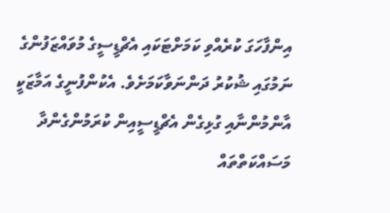އިންފާހަގަ ކުރެއްވި ކަމަށްޓަކައި އެޗްޑީސީގެ މުވައްޒަފުންގެ ނަމުގައި ޝުކުރު ދަންނަވާކަމަށެވެ. އެކުންފުނީގެ އަމާޒަކީ އާންމުންނާއި ގުޅިގެން އެޗްޑީސީއިން ކުރަމުންގެންދާ މަސައްކަތްތައް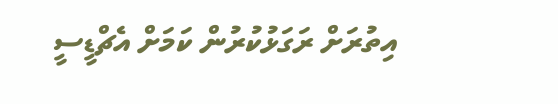އިތުރަށް ރަގަޅުކުރުން ކަމަށް އެޗްޑީސީ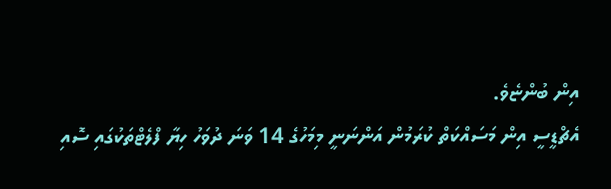އިން ބުންޏެވެ.
އެޗްޑީސީ އިން މަސައްކަތް ކުރަމުން އަންނަނީ މިމަހުގެ 14 ވަނަ ދުވަހު ހިޔާ ފްލެޓްތަކުގައި ސޮއި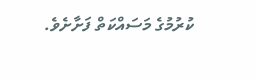ކުރުމުގެ މަސައްކަތް ފަށާށެވެ.